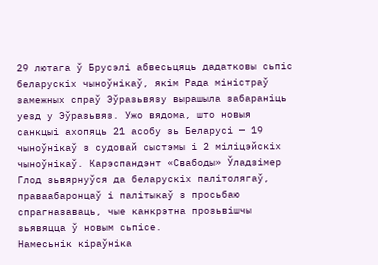29 лютага ў Брусэлі абвесьцяць дадатковы сьпіс беларускіх чыноўнікаў, якім Рада міністраў замежных спраў Эўразьвязу вырашыла забараніць уезд у Эўразьвяз. Ужо вядома, што новыя санкцыі ахопяць 21 асобу зь Беларусі — 19 чыноўнікаў з судовай сыстэмы і 2 міліцэйскіх чыноўнікаў. Карэспандэнт «Свабоды» Ўладзімер Глод зьвярнуўся да беларускіх палітолягаў, праваабаронцаў і палітыкаў з просьбаю спрагназаваць, чые канкрэтна прозьвішчы зьявяцца ў новым сьпісе.
Намесьнік кіраўніка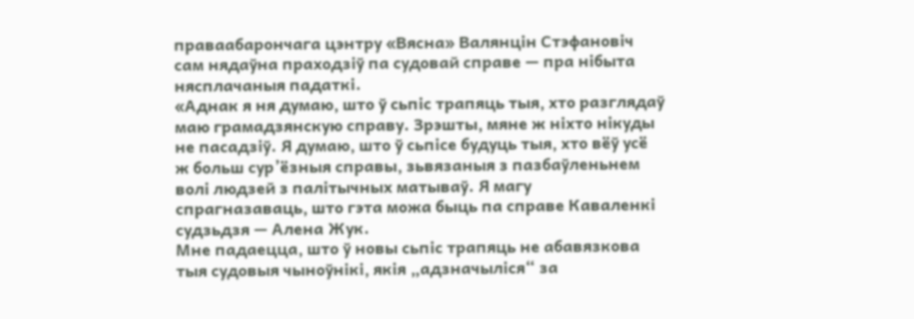праваабарончага цэнтру «Вясна» Валянцін Стэфановіч сам нядаўна праходзіў па судовай справе — пра нібыта нясплачаныя падаткі.
«Аднак я ня думаю, што ў сьпіс трапяць тыя, хто разглядаў маю грамадзянскую справу. Зрэшты, мяне ж ніхто нікуды не пасадзіў. Я думаю, што ў сьпісе будуць тыя, хто вёў усё ж больш сур’ёзныя справы, зьвязаныя з пазбаўленьнем волі людзей з палітычных матываў. Я магу спрагназаваць, што гэта можа быць па справе Каваленкі судзьдзя — Алена Жук.
Мне падаецца, што ў новы сьпіс трапяць не абавязкова тыя судовыя чыноўнікі, якія „адзначыліся“ за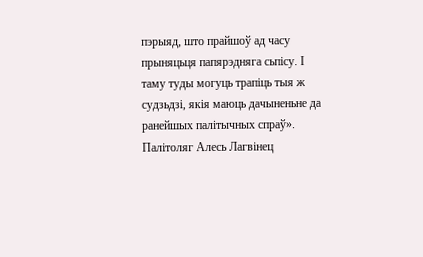пэрыяд, што прайшоў ад часу прыняцьця папярэдняга сьпісу. І таму туды могуць трапіць тыя ж судзьдзі, якія маюць дачыненьне да ранейшых палітычных спраў».
Палітоляг Алесь Лагвінец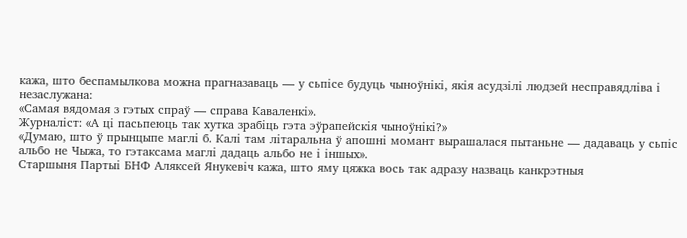кажа, што беспамылкова можна прагназаваць — у сьпісе будуць чыноўнікі, якія асудзілі людзей несправядліва і незаслужана:
«Самая вядомая з гэтых спраў — справа Каваленкі».
Журналіст: «А ці пасьпеюць так хутка зрабіць гэта эўрапейскія чыноўнікі?»
«Думаю, што ў прынцыпе маглі б. Калі там літаральна ў апошні момант вырашалася пытаньне — дадаваць у сьпіс альбо не Чыжа, то гэтаксама маглі дадаць альбо не і іншых».
Старшыня Партыі БНФ Аляксей Янукевіч кажа, што яму цяжка вось так адразу назваць канкрэтныя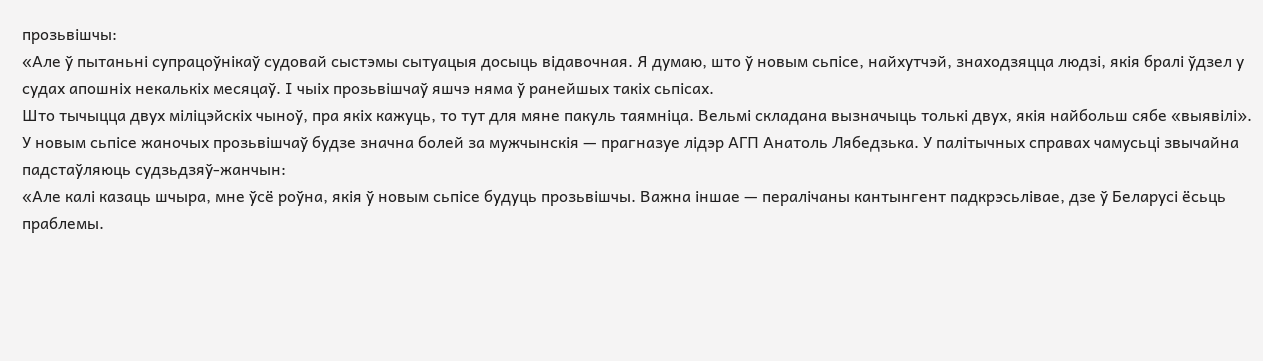прозьвішчы:
«Але ў пытаньні супрацоўнікаў судовай сыстэмы сытуацыя досыць відавочная. Я думаю, што ў новым сьпісе, найхутчэй, знаходзяцца людзі, якія бралі ўдзел у судах апошніх некалькіх месяцаў. І чыіх прозьвішчаў яшчэ няма ў ранейшых такіх сьпісах.
Што тычыцца двух міліцэйскіх чыноў, пра якіх кажуць, то тут для мяне пакуль таямніца. Вельмі складана вызначыць толькі двух, якія найбольш сябе «выявілі».
У новым сьпісе жаночых прозьвішчаў будзе значна болей за мужчынскія — прагназуе лідэр АГП Анатоль Лябедзька. У палітычных справах чамусьці звычайна падстаўляюць судзьдзяў-жанчын:
«Але калі казаць шчыра, мне ўсё роўна, якія ў новым сьпісе будуць прозьвішчы. Важна іншае — пералічаны кантынгент падкрэсьлівае, дзе ў Беларусі ёсьць праблемы.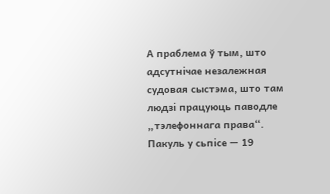А праблема ў тым, што адсутнічае незалежная судовая сыстэма, што там людзі працуюць паводле „тэлефоннага права“. Пакуль у сьпісе — 19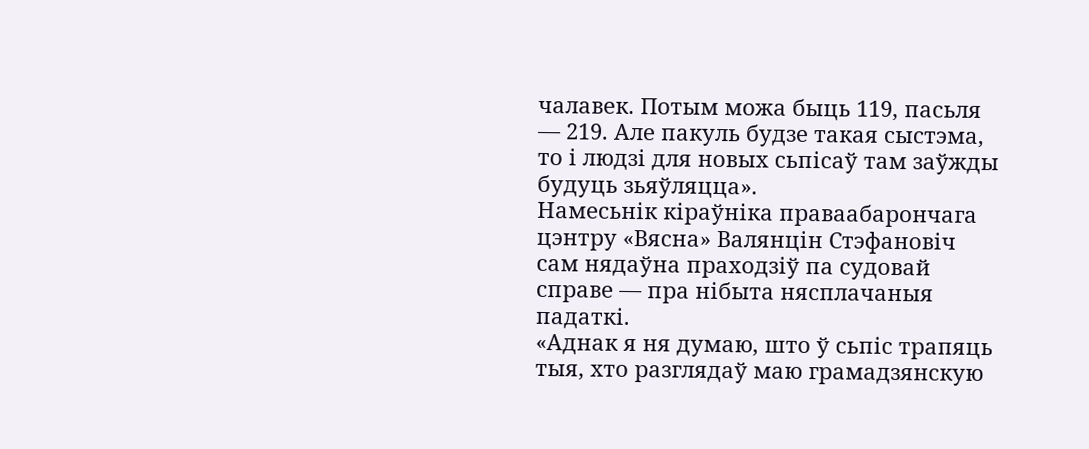чалавек. Потым можа быць 119, пасьля — 219. Але пакуль будзе такая сыстэма, то і людзі для новых сьпісаў там заўжды будуць зьяўляцца».
Намесьнік кіраўніка праваабарончага цэнтру «Вясна» Валянцін Стэфановіч сам нядаўна праходзіў па судовай справе — пра нібыта нясплачаныя падаткі.
«Аднак я ня думаю, што ў сьпіс трапяць тыя, хто разглядаў маю грамадзянскую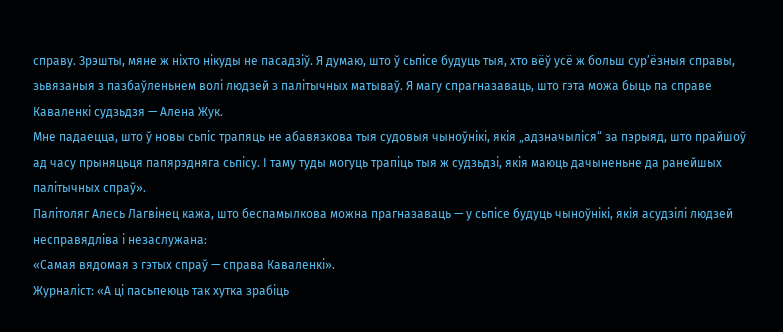справу. Зрэшты, мяне ж ніхто нікуды не пасадзіў. Я думаю, што ў сьпісе будуць тыя, хто вёў усё ж больш сур’ёзныя справы, зьвязаныя з пазбаўленьнем волі людзей з палітычных матываў. Я магу спрагназаваць, што гэта можа быць па справе Каваленкі судзьдзя — Алена Жук.
Мне падаецца, што ў новы сьпіс трапяць не абавязкова тыя судовыя чыноўнікі, якія „адзначыліся“ за пэрыяд, што прайшоў ад часу прыняцьця папярэдняга сьпісу. І таму туды могуць трапіць тыя ж судзьдзі, якія маюць дачыненьне да ранейшых палітычных спраў».
Палітоляг Алесь Лагвінец кажа, што беспамылкова можна прагназаваць — у сьпісе будуць чыноўнікі, якія асудзілі людзей несправядліва і незаслужана:
«Самая вядомая з гэтых спраў — справа Каваленкі».
Журналіст: «А ці пасьпеюць так хутка зрабіць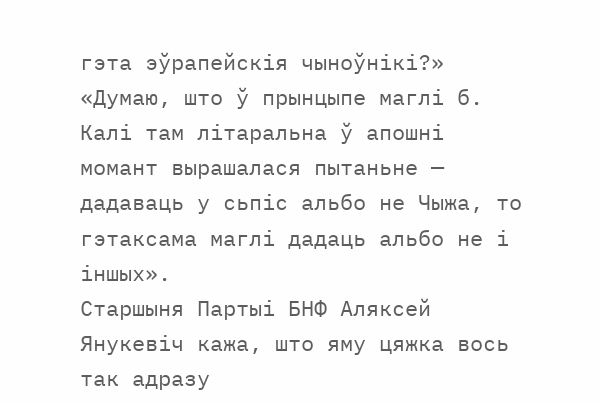гэта эўрапейскія чыноўнікі?»
«Думаю, што ў прынцыпе маглі б. Калі там літаральна ў апошні момант вырашалася пытаньне — дадаваць у сьпіс альбо не Чыжа, то гэтаксама маглі дадаць альбо не і іншых».
Старшыня Партыі БНФ Аляксей Янукевіч кажа, што яму цяжка вось так адразу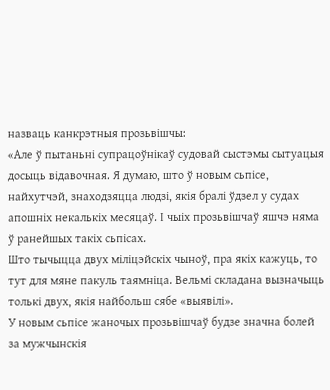назваць канкрэтныя прозьвішчы:
«Але ў пытаньні супрацоўнікаў судовай сыстэмы сытуацыя досыць відавочная. Я думаю, што ў новым сьпісе, найхутчэй, знаходзяцца людзі, якія бралі ўдзел у судах апошніх некалькіх месяцаў. І чыіх прозьвішчаў яшчэ няма ў ранейшых такіх сьпісах.
Што тычыцца двух міліцэйскіх чыноў, пра якіх кажуць, то тут для мяне пакуль таямніца. Вельмі складана вызначыць толькі двух, якія найбольш сябе «выявілі».
У новым сьпісе жаночых прозьвішчаў будзе значна болей за мужчынскія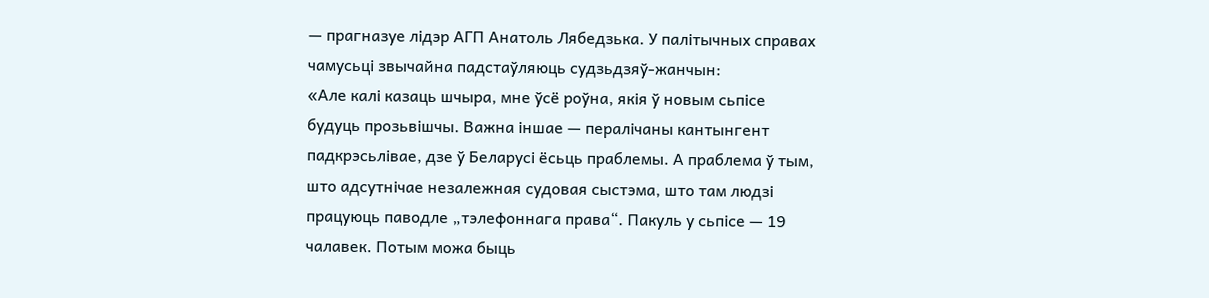— прагназуе лідэр АГП Анатоль Лябедзька. У палітычных справах чамусьці звычайна падстаўляюць судзьдзяў-жанчын:
«Але калі казаць шчыра, мне ўсё роўна, якія ў новым сьпісе будуць прозьвішчы. Важна іншае — пералічаны кантынгент падкрэсьлівае, дзе ў Беларусі ёсьць праблемы. А праблема ў тым, што адсутнічае незалежная судовая сыстэма, што там людзі працуюць паводле „тэлефоннага права“. Пакуль у сьпісе — 19 чалавек. Потым можа быць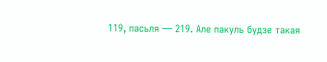119, пасьля — 219. Але пакуль будзе такая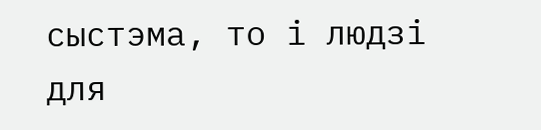сыстэма, то і людзі для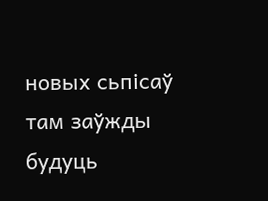новых сьпісаў там заўжды будуць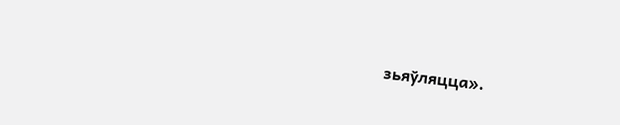зьяўляцца».